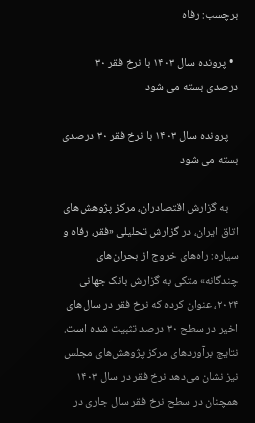برچسب: رفاه

  • پرونده سال ۱۴۰۳ با نرخ فقر ۳۰ درصدی بسته می شود

    پرونده سال ۱۴۰۳ با نرخ فقر ۳۰ درصدی بسته می شود

    به گزارش اقتصادران، مرکز پژوهش‌های اتاق ایران، در گزارش تحلیلی «فقر، رفاه و سیاره: راه‌های خروج از بحران‌های چندگانه» متکی به گزارش بانک جهانی ۲۰۲۴، عنوان کرده که نرخ فقر در سال‌های اخیر در سطح ۳۰ درصد تثبیت شده است. نتایج برآوردهای مرکز پژوهش‌های مجلس نیز نشان می‌دهد نرخ فقر در سال ۱۴۰۳ همچنان در سطح نرخ فقر سال جاری در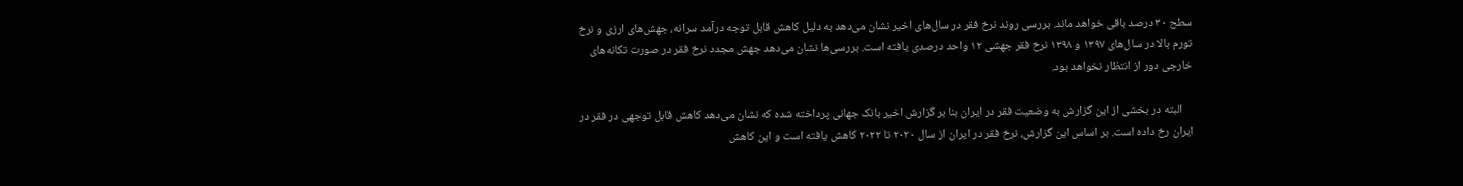سطح ۳۰ درصد باقی خواهد ماند. بررسی روند نرخ فقر در سال‌های اخیر نشان می‌دهد به دلیل کاهش قابل توجه درآمد سرانه، جهش‌های ارزی و نرخ تورم بالا در سال‌های ۱۳۹۷ و ۱۳۹۸ نرخ فقر جهشی ۱۲ واحد درصدی یافته است. بررسی‌ها نشان می‌دهد جهش مجدد نرخ فقر در صورت تکانه‌های خارجی دور از انتظار نخواهد بود.

    البته در بخشی از این گزارش به وضعیت فقر در ایران بنا بر گزارش اخیر بانک جهانی پرداخته شده که نشان می‌دهد کاهش قابل ‌توجهی در فقر در ایران رخ داده است. بر اساس این گزارش، نرخ فقر در ایران از سال ۲۰۲۰ تا ۲۰۲۲ کاهش یافته است و این کاهش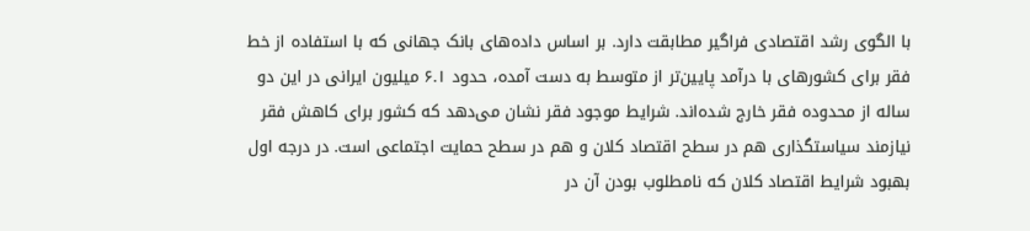با الگوی رشد اقتصادی فراگیر مطابقت دارد. بر اساس داده‌های بانک جهانی که با استفاده از خط فقر برای کشورهای با درآمد پایین‌تر از متوسط به دست آمده، حدود ۶.۱ میلیون ایرانی در این دو ساله از محدوده فقر خارج شده‌اند. شرایط موجود فقر نشان می‌دهد که کشور برای کاهش فقر نیازمند سیاستگذاری هم در سطح اقتصاد کلان و هم در سطح حمایت اجتماعی است. در درجه اول بهبود شرایط اقتصاد کلان که نامطلوب بودن آن در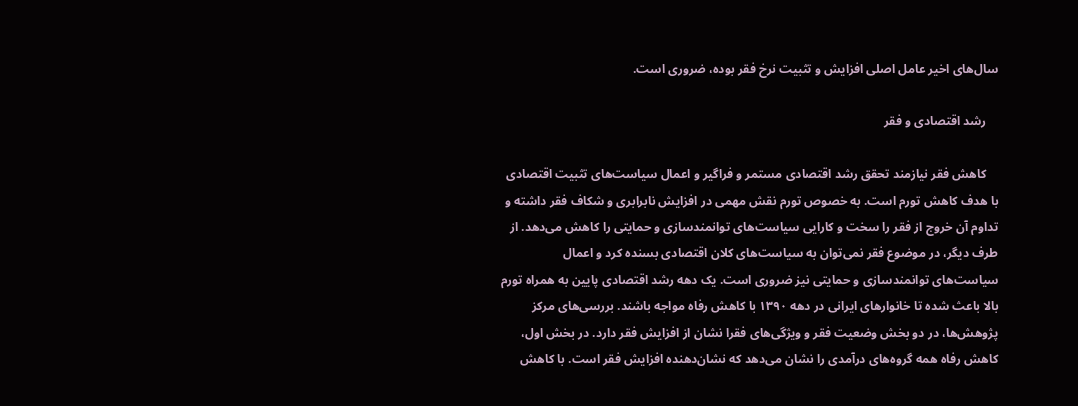سال‌های اخیر عامل اصلی افزایش و تثبیت نرخ فقر بوده، ضروری است.

    رشد اقتصادی و فقر

    کاهش فقر نیازمند تحقق رشد اقتصادی مستمر و فراگیر و اعمال سیاست‌های تثبیت اقتصادی با هدف کاهش تورم است. به خصوص تورم نقش مهمی در افزایش نابرابری و شکاف فقر داشته و تداوم آن خروج از فقر را سخت و کارایی سیاست‌های توانمندسازی و حمایتی را کاهش می‌دهد. از طرف دیگر، در موضوع فقر نمی‌توان به سیاست‌های کلان اقتصادی بسنده کرد و اعمال سیاست‌های توانمندسازی و حمایتی نیز ضروری است. یک دهه رشد اقتصادی پایین به همراه تورم بالا باعث شده تا خانوارهای ایرانی در دهه ۱۳۹۰ با کاهش رفاه مواجه باشند. بررسی‌های مرکز پژوهش‌ها، در دو بخش وضعیت فقر و ویژگی‌های فقرا نشان از افزایش فقر دارد. در بخش اول، کاهش رفاه همه گروه‌های درآمدی را نشان می‌دهد که نشان‌دهنده افزایش فقر است. با کاهش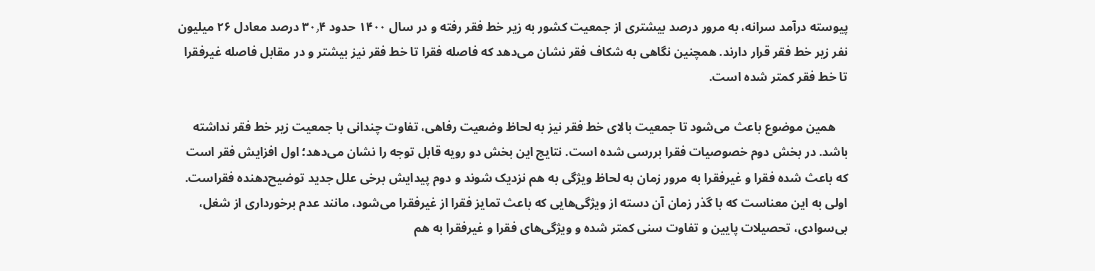پیوسته درآمد سرانه، به مرور درصد بیشتری از جمعیت کشور به زیر خط فقر رفته و در سال ۱۴۰۰ حدود ۳۰٫۴ درصد معادل ۲۶ میلیون نفر زیر خط فقر قرار دارند. همچنین نگاهی به شکاف فقر نشان می‌دهد که فاصله فقرا تا خط فقر نیز بیشتر و در مقابل فاصله غیرفقرا تا خط فقر کمتر شده است.

    همین موضوع باعث می‌شود تا جمعیت بالای خط فقر نیز به لحاظ وضعیت رفاهی، تفاوت چندانی با جمعیت زیر خط فقر نداشته باشد. در بخش دوم خصوصیات فقرا بررسی شده است. نتایج این بخش دو رویه قابل توجه را نشان می‌دهد؛ اول افزایش فقر است که باعث شده فقرا و غیرفقرا به مرور زمان به لحاظ ویژگی به هم نزدیک شوند و دوم پیدایش برخی علل جدید توضیح‌دهنده فقراست. اولی به این معناست که با گذر زمان آن دسته از ویژگی‌هایی که باعث تمایز فقرا از غیرفقرا می‌شود، مانند عدم برخورداری از شغل، بی‌سوادی، تحصیلات پایین و تفاوت سنی کمتر شده و ویژگی‌های فقرا و غیرفقرا به هم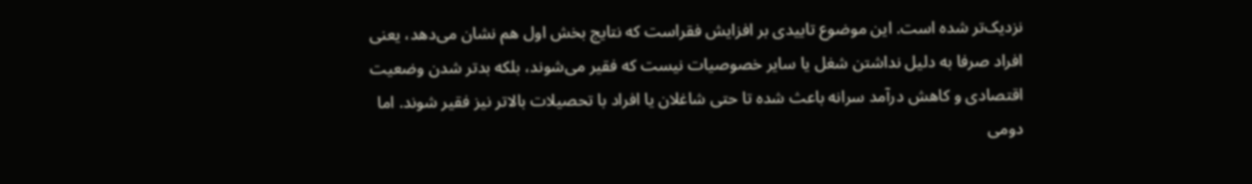نزدیک‌تر شده است. این موضوع تاییدی بر افزایش فقراست که نتایج بخش اول هم نشان می‌دهد، یعنی افراد صرفا به دلیل نداشتن شغل یا سایر خصوصیات نیست که فقیر می‌شوند، بلکه بدتر شدن وضعیت اقتصادی و کاهش درآمد سرانه باعث شده تا حتی شاغلان یا افراد با تحصیلات بالاتر نیز فقیر شوند. اما دومی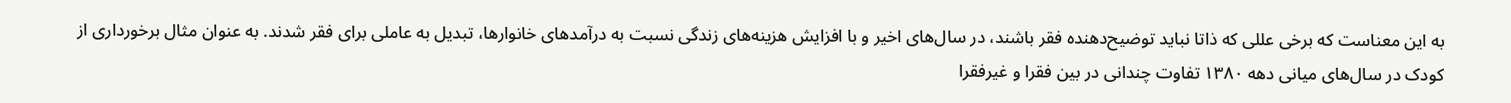به این معناست که برخی عللی که ذاتا نباید توضیح‌دهنده فقر باشند، در سال‌های اخیر و با افزایش هزینه‌های زندگی نسبت به درآمدهای خانوارها، تبدیل به عاملی برای فقر شدند. به عنوان مثال برخورداری از کودک در سال‌های میانی دهه ۱۳۸۰ تفاوت چندانی در بین فقرا و غیرفقرا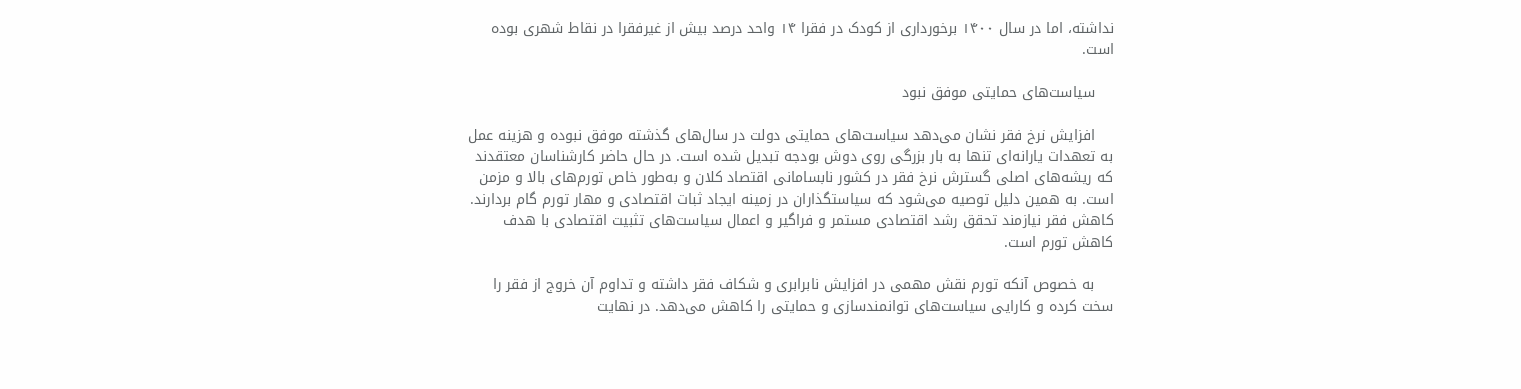نداشته، اما در سال ۱۴۰۰ برخورداری از کودک در فقرا ۱۴ واحد درصد بیش از غیرفقرا در نقاط شهری بوده است.

    سیاست‌های حمایتی موفق نبود

    افزایش نرخ فقر نشان می‌دهد سیاست‌های حمایتی دولت در سال‌های گذشته موفق نبوده و هزینه عمل به تعهدات یارانه‌ای تنها به بار بزرگی روی دوش بودجه تبدیل شده است. در حال حاضر کارشناسان معتقدند که ریشه‌های اصلی گسترش نرخ فقر در کشور نابسامانی اقتصاد کلان و به‌طور خاص تورم‌های بالا و مزمن است. به همین دلیل توصیه می‌شود که سیاستگذاران در زمینه ایجاد ثبات اقتصادی و مهار تورم گام بردارند. کاهش فقر نیازمند تحقق رشد اقتصادی مستمر و فراگیر و اعمال سیاست‌های تثبیت اقتصادی با هدف کاهش تورم است.

    به خصوص آنکه تورم نقش مهمی در افزایش نابرابری و شکاف فقر داشته و تداوم آن خروج از فقر را سخت کرده و کارایی سیاست‌های توانمندسازی و حمایتی را کاهش می‌دهد. در نهایت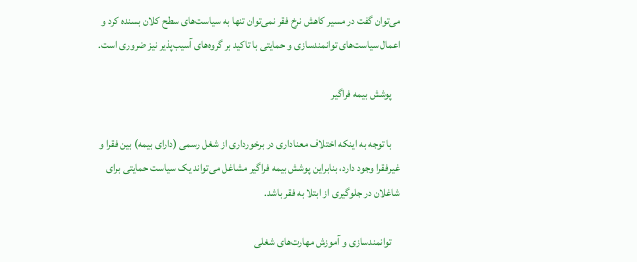می‌توان گفت در مسیر کاهش نرخ فقر نمی‌توان تنها به سیاست‌های سطح کلان بسنده کرد و اعمال سیاست‌های توانمندسازی و حمایتی با تاکید بر گروه‌های آسیب‌پذیر نیز ضروری است.

    پوشش بیمه فراگیر

    با توجه به اینکه اختلاف معناداری در برخورداری از شغل رسمی (دارای بیمه) بین فقرا و غیرفقرا وجود دارد، بنابراین پوشش بیمه فراگیر مشاغل می‌تواند یک سیاست حمایتی برای شاغلان در جلوگیری از ابتلا به فقر باشد.

    توانمندسازی و آموزش مهارت‌های شغلی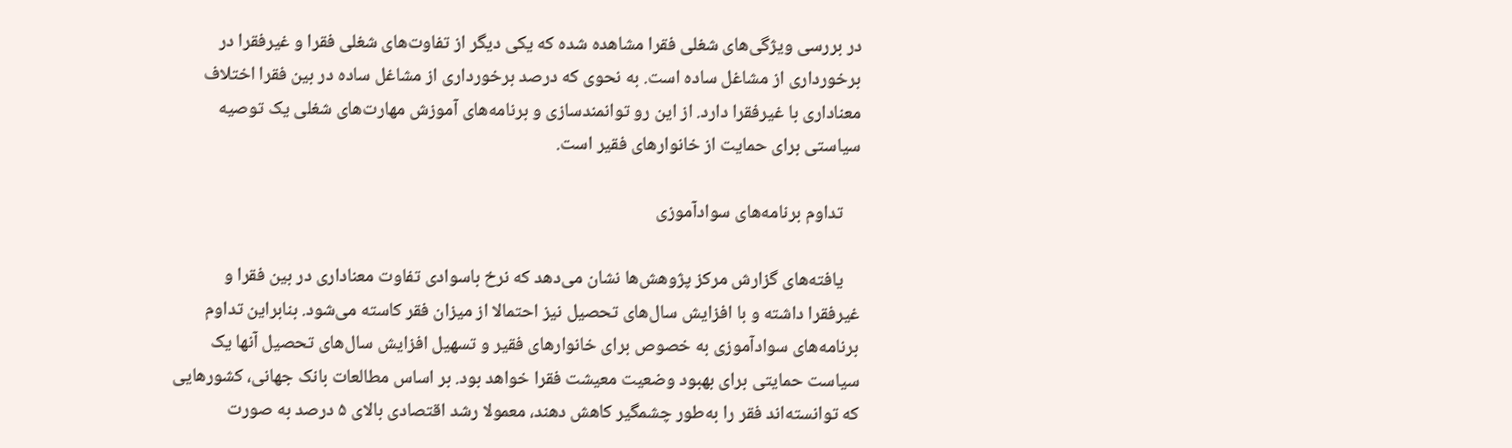در بررسی ویژگی‌های شغلی فقرا مشاهده شده که یکی دیگر از تفاوت‌های شغلی فقرا و غیرفقرا در برخورداری از مشاغل ساده است. به نحوی که درصد برخورداری از مشاغل ساده در بین فقرا اختلاف معناداری با غیرفقرا دارد. از این رو توانمندسازی و برنامه‌های آموزش مهارت‌های شغلی یک توصیه سیاستی برای حمایت از خانوارهای فقیر است.

    تداوم برنامه‌های سوادآموزی

    یافته‌های گزارش مرکز پژوهش‌ها نشان می‌دهد که نرخ باسوادی تفاوت معناداری در بین فقرا و غیرفقرا داشته و با افزایش سال‌های تحصیل نیز احتمالا از میزان فقر کاسته می‌شود. بنابراین تداوم برنامه‌های سوادآموزی به خصوص برای خانوارهای فقیر و تسهیل افزایش سال‌های تحصیل آنها یک سیاست حمایتی برای بهبود وضعیت معیشت فقرا خواهد بود. بر اساس مطالعات بانک جهانی، کشورهایی که توانسته‌اند فقر را به‌طور چشمگیر کاهش دهند، معمولا رشد اقتصادی بالای ۵ درصد به صورت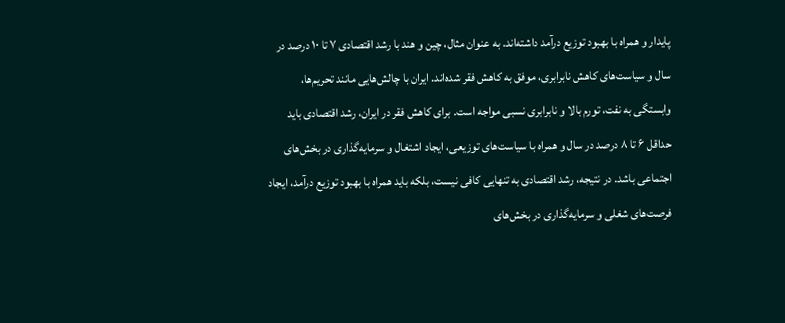پایدار و همراه با بهبود توزیع درآمد داشته‌اند. به عنوان مثال، چین و هند با رشد اقتصادی ۷ تا ۱۰ درصد در سال و سیاست‌های کاهش نابرابری، موفق به کاهش فقر شده‌اند. ایران با چالش‌هایی مانند تحریم‌ها، وابستگی به نفت، تورم بالا و نابرابری نسبی مواجه است. برای کاهش فقر در ایران، رشد اقتصادی باید حداقل ۶ تا ۸ درصد در سال و همراه با سیاست‌های توزیعی، ایجاد اشتغال و سرمایه‌گذاری در بخش‌های اجتماعی باشد. در نتیجه، رشد اقتصادی به تنهایی کافی نیست، بلکه باید همراه با بهبود توزیع درآمد، ایجاد فرصت‌های شغلی و سرمایه‌گذاری در بخش‌های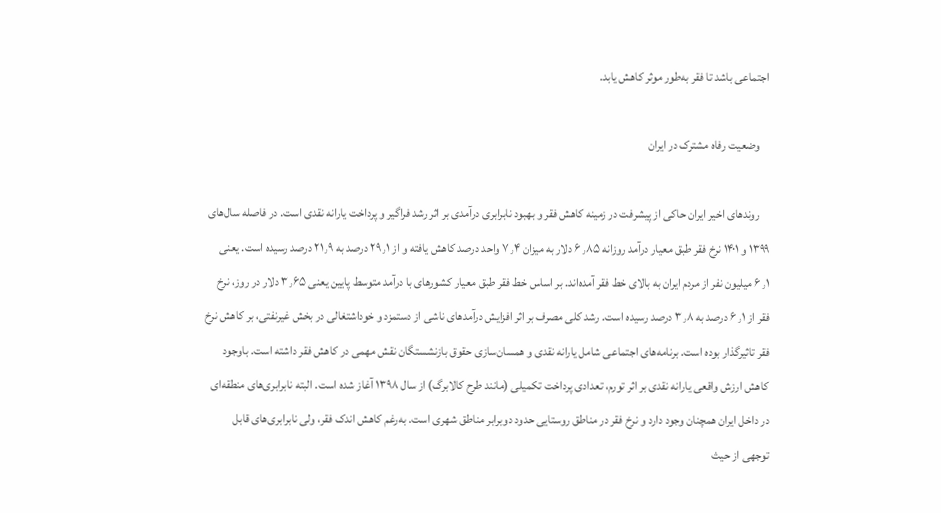اجتماعی باشد تا فقر به‌طور موثر کاهش یابد.

    وضعیت رفاه مشترک در ایران

    روندهای اخیر ایران حاکی از پیشرفت در زمینه کاهش فقر و بهبود نابرابری درآمدی بر اثر رشد فراگیر و پرداخت یارانه نقدی است. در فاصله سال‌های ۱۳۹۹ و ۱۴۰۱ نرخ فقر طبق معیار درآمد روزانه ۶٫۸۵ دلار به میزان ۷٫۴ واحد درصد کاهش یافته و از ۲۹٫۱ درصد به ۲۱٫۹ درصد رسیده است. یعنی ۶٫۱ میلیون نفر از مردم ایران به بالای خط فقر آمده‌اند. بر اساس خط فقر طبق معیار کشورهای با درآمد متوسط پایین یعنی ۳٫۶۵ دلار در روز، نرخ فقر از ۶٫۱ درصد به ۳٫۸ درصد رسیده است. رشد کلی مصرف بر اثر افزایش درآمدهای ناشی از دستمزد و خوداشتغالی در بخش غیرنفتی، بر کاهش نرخ فقر تاثیرگذار بوده است. برنامه‌های اجتماعی شامل یارانه نقدی و همسان‌سازی حقوق بازنشستگان نقش مهمی در کاهش فقر داشته است. باوجود کاهش ارزش واقعی یارانه نقدی بر اثر تورم، تعدادی پرداخت تکمیلی (مانند طرح کالابرگ) از سال ۱۳۹۸ آغاز شده است. البته نابرابری‌های منطقه‌ای در داخل ایران همچنان وجود دارد و نرخ فقر در مناطق روستایی حدود دوبرابر مناطق شهری است. به‌‌رغم کاهش اندک فقر، ولی نابرابری‌های قابل توجهی از حیث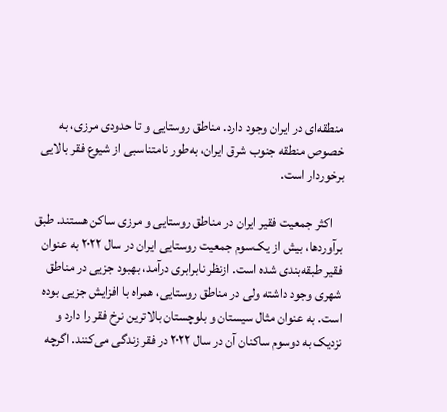منطقه‌ای در ایران وجود دارد. مناطق روستایی و تا حدودی مرزی، به خصوص منطقه جنوب شرق ایران، به‌طور نامتناسبی از شیوع فقر بالایی برخوردار است.

    اکثر جمعیت فقیر ایران در مناطق روستایی و مرزی ساکن هستند. طبق برآوردها، بیش از یک‌سوم جمعیت روستایی ایران در سال ۲۰۲۲ به عنوان فقیر طبقه‌بندی شده است. ازنظر نابرابری درآمد، بهبود جزیی در مناطق شهری وجود داشته ولی در مناطق روستایی، همراه با افزایش جزیی بوده است. به عنوان مثال سیستان و بلوچستان بالاترین نرخ فقر را دارد و نزدیک به دوسوم ساکنان آن در سال ۲۰۲۲ در فقر زندگی می‌کنند. اگرچه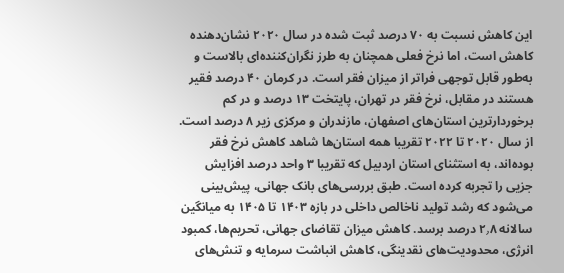این کاهش نسبت به ۷۰ درصد ثبت شده در سال ۲۰۲۰ نشان‌دهنده کاهش است، اما نرخ فعلی همچنان به طرز نگران‌کننده‌ای بالاست و به‌طور قابل توجهی فراتر از میزان فقر است. در کرمان ۴۰ درصد فقیر هستند در مقابل، نرخ فقر در تهران، پایتخت ۱۳ درصد و در کم برخوردارترین استان‌های اصفهان، مازندران و مرکزی زیر ۸ درصد است. از سال ۲۰۲۰ تا ۲۰۲۲ تقریبا همه استان‌ها شاهد کاهش نرخ فقر بوده‌اند، به استثنای استان اردبیل که تقریبا ۳ واحد درصد افزایش جزیی را تجربه کرده است. طبق بررسی‌های بانک جهانی، پیش‌بینی می‌شود که رشد تولید ناخالص داخلی در بازه ۱۴۰۳ تا ۱۴۰۵ به میانگین سالانه ۲٫۸ درصد برسد. کاهش میزان تقاضای جهانی، تحریم‌ها، کمبود انرژی، محدودیت‌های نقدینگی، کاهش انباشت سرمایه و تنش‌های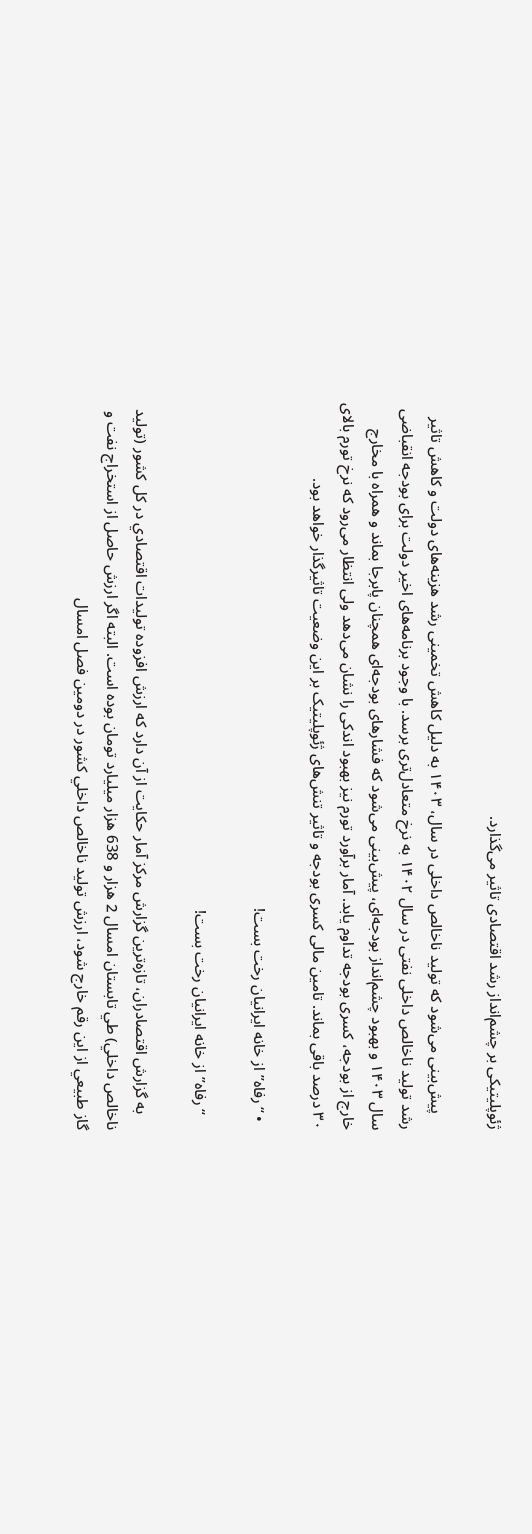ژئوپلیتیکی بر چشم‌انداز رشد اقتصادی تاثیر می‌گذارد.

    پیش‌بینی می‌شود که تولید ناخالص داخلی در سال، ۱۴۰۳ به دلیل کاهش تخمینی رشد هزینه‌های دولت و کاهش تاثیر رشد تولید ناخالص داخلی نفتی در سال ۱۴۰۲ به نرخ متعادل‌تری برسد. با وجود برنامه‌های اخیر دولت برای بودجه انقباضی سال ۱۴۰۳ و بهبود چشم‌انداز بودجه‌ای، پیش‌بینی می‌شود که فشارهای بودجه‌ای همچنان پابرجا بماند و همراه با مخارج خارج از بودجه، کسری بودجه تداوم یابد. آمار برآورد تورم نیز بهبود اندکی را نشان می‌دهد ولی انتظار می‌رود که نرخ تورم بالای ۳۰ درصد باقی بماند. تامین مالی کسری بودجه و تاثیر تنش‌های ژئوپلیتیک بر این وضعیت تاثیرگذار خواهد بود.

  • “رفاه” از خانه ایرانیان رخت بست!

    “رفاه” از خانه ایرانیان رخت بست!

    به گزارش اقتصادران، تازه‌ترين گزارش مركز آمار حكايت از آن دارد كه ارزش افزوده توليدات اقتصادي در كل كشور (توليد ناخالص داخلي) طي تابستان امسال 2 هزار و 638 هزار ميليارد تومان بوده است. البته اگر ارزش حاصل از استخراج نفت و گاز طبيعي از اين رقم خارج شود، ارزش توليد ناخالص داخلي كشور در دومين فصل امسال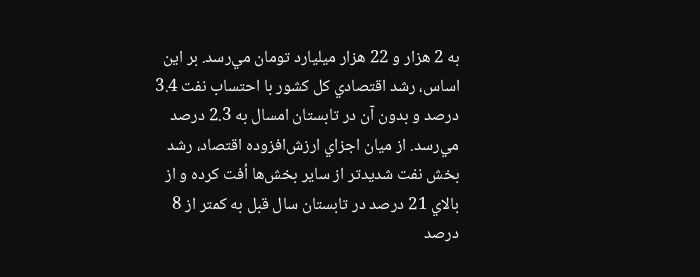به 2 هزار و 22 هزار ميليارد تومان مي‌رسد. بر اين اساس، رشد اقتصادي كل كشور با احتساب نفت 3.4 درصد و بدون آن در تابستان امسال به 2.3 درصد مي‌رسد. از ميان اجزاي ارزش‌افزوده اقتصاد، رشد بخش نفت شديدتر از ساير بخش‌ها اُفت كرده و از بالاي 21 درصد در تابستان سال قبل به كمتر از 8 درصد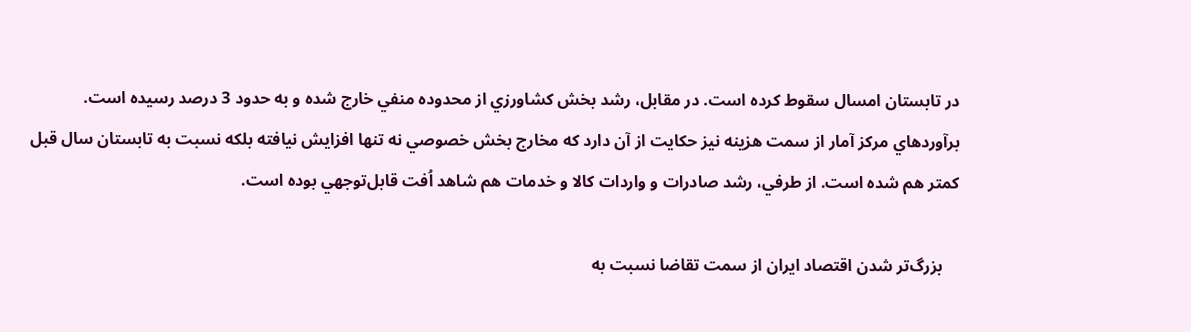در تابستان امسال سقوط كرده است. در مقابل، رشد بخش كشاورزي از محدوده منفي خارج شده و به حدود 3 درصد رسيده است. برآوردهاي مركز آمار از سمت هزينه نيز حكايت از آن دارد كه مخارج بخش خصوصي نه تنها افزايش نيافته بلكه نسبت به تابستان سال قبل كمتر هم شده است. از طرفي، رشد صادرات و واردات كالا و خدمات هم شاهد اُفت قابل‌توجهي بوده است.

    بزرگ‌تر ‌شدن اقتصاد ايران از سمت تقاضا نسبت به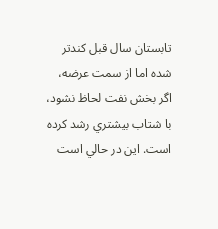تابستان سال قبل كندتر شده اما از سمت عرضه، اگر بخش نفت لحاظ نشود، با شتاب بيشتري رشد كرده است. اين در حالي است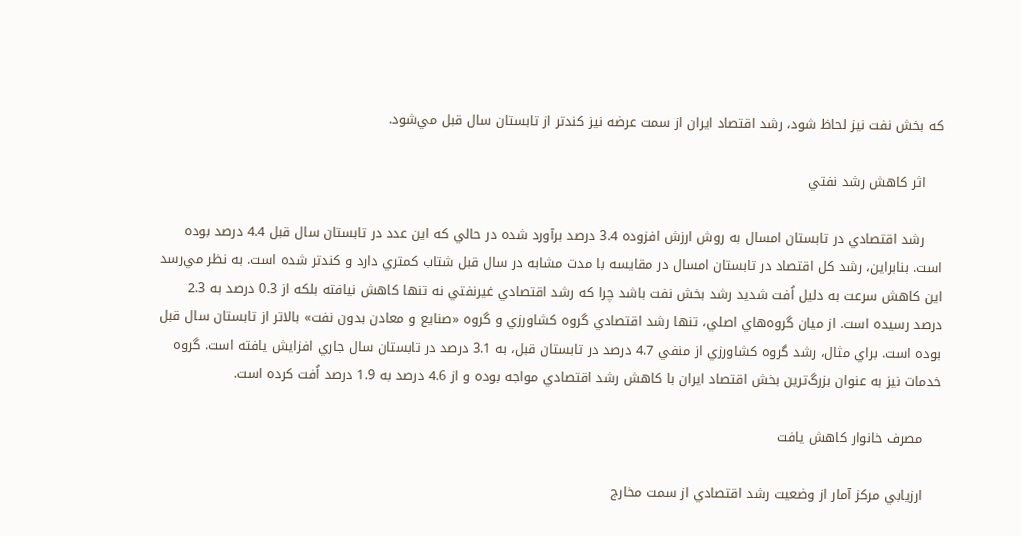كه بخش نفت نيز لحاظ شود، رشد اقتصاد ايران از سمت عرضه نيز كندتر از تابستان سال قبل مي‌شود.

    اثر كاهش رشد نفتي

    رشد اقتصادي در تابستان امسال به روش ارزش افزوده 3.4 درصد برآورد شده در حالي كه اين عدد در تابستان سال قبل 4.4 درصد بوده است. بنابراين، رشد كل اقتصاد در تابستان امسال در مقايسه با مدت مشابه در سال قبل شتاب كمتري دارد و كندتر شده است. به نظر مي‌رسد اين كاهش سرعت به دليل اُفت شديد رشد بخش نفت باشد چرا كه رشد اقتصادي غيرنفتي نه تنها كاهش نيافته بلكه از 0.3 درصد به 2.3 درصد رسيده است. از ميان گروه‌هاي اصلي، تنها رشد اقتصادي گروه كشاورزي و گروه «صنايع و معادن بدون نفت» بالاتر از تابستان سال قبل بوده است. براي مثال، رشد گروه كشاورزي از منفي 4.7 درصد در تابستان قبل، به 3.1 درصد در تابستان سال جاري افزايش يافته است. گروه خدمات نيز به عنوان بزرگ‌ترين بخش اقتصاد ايران با كاهش رشد اقتصادي مواجه بوده و از 4.6 درصد به 1.9 درصد اُفت كرده است.

    مصرف خانوار كاهش يافت

    ارزيابي مركز آمار از وضعيت رشد اقتصادي از سمت مخارج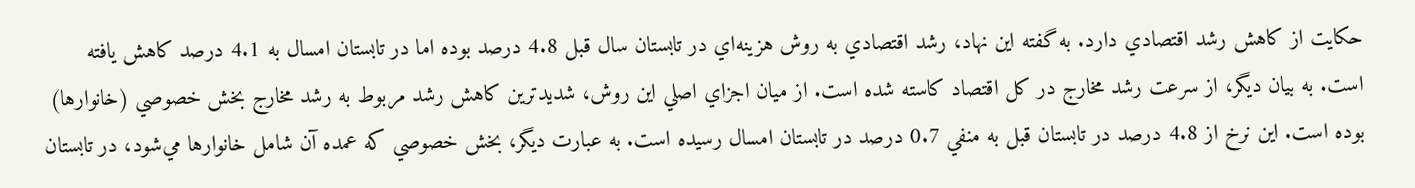حكايت از كاهش رشد اقتصادي دارد. به گفته اين نهاد، رشد اقتصادي به روش هزينه‌اي در تابستان سال قبل 4.8 درصد بوده اما در تابستان امسال به 4.1 درصد كاهش يافته است. به بيان ديگر، از سرعت رشد مخارج در كل اقتصاد كاسته شده است. از ميان اجزاي اصلي اين روش، شديدترين كاهش رشد مربوط به رشد مخارج بخش خصوصي (خانوارها) بوده است. اين نرخ از 4.8 درصد در تابستان قبل به منفي 0.7 درصد در تابستان امسال رسيده است. به عبارت ديگر، بخش خصوصي كه عمده آن شامل خانوارها مي‌شود، در تابستان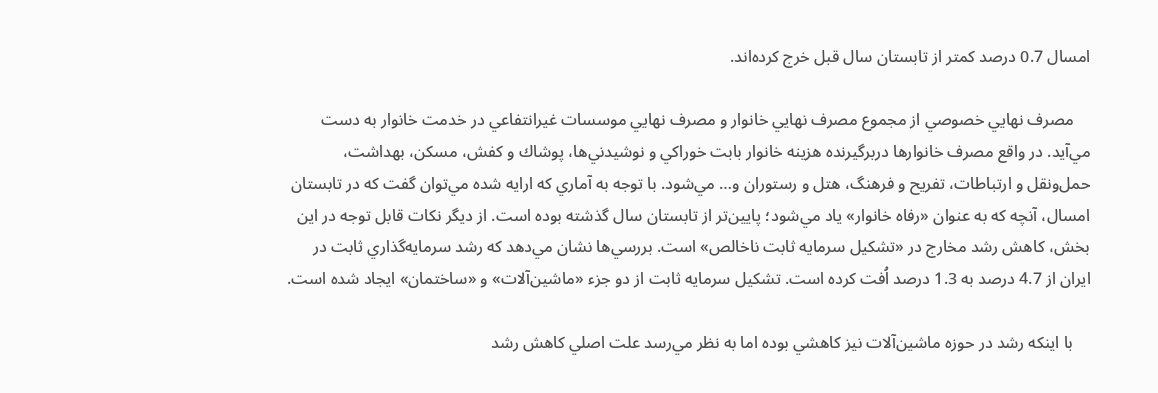امسال 0.7 درصد كمتر از تابستان سال قبل خرج كرده‌اند.

    مصرف نهايي خصوصي از مجموع مصرف نهايي خانوار و مصرف نهايي موسسات غيرانتفاعي در خدمت خانوار به دست مي‌آيد. در واقع مصرف خانوارها دربرگيرنده هزينه خانوار بابت خوراكي و نوشيدني‌ها، پوشاك و كفش، مسكن، بهداشت، حمل‌و‌نقل و ارتباطات، تفريح و فرهنگ، هتل و رستوران و… مي‌شود. با توجه به آماري كه ارايه شده مي‌توان گفت كه در تابستان امسال، آنچه كه به عنوان «رفاه خانوار» ياد مي‌شود؛ پايين‌تر از تابستان سال گذشته بوده است. از ديگر نكات قابل توجه در اين بخش، كاهش رشد مخارج در «تشكيل سرمايه ثابت ناخالص» است. بررسي‌ها نشان مي‌دهد كه رشد سرمايه‌گذاري ثابت در ايران از 4.7 درصد به 1.3 درصد اُفت كرده است. تشكيل سرمايه ثابت از دو جزء «ماشين‌آلات» و «ساختمان» ايجاد شده است.

    با اينكه رشد در حوزه ماشين‌آلات نيز كاهشي بوده اما به نظر مي‌رسد علت اصلي كاهش رشد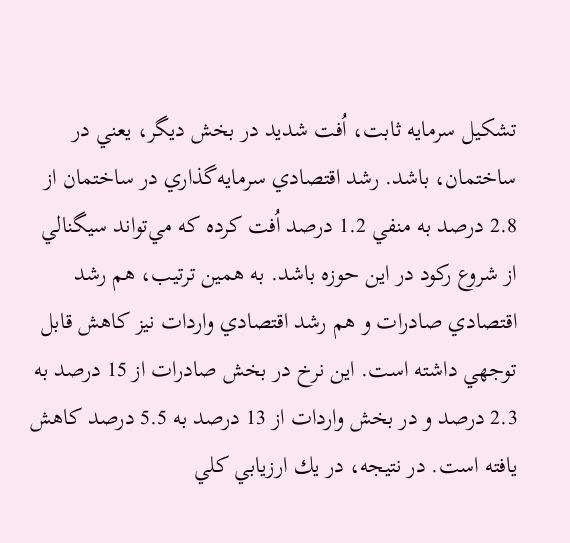تشكيل سرمايه ثابت، اُفت شديد در بخش ديگر، يعني در ساختمان، باشد. رشد اقتصادي سرمايه‌گذاري در ساختمان از 2.8 درصد به منفي 1.2 درصد اُفت كرده كه مي‌تواند سيگنالي از شروع ركود در اين حوزه باشد. به همين ترتيب، هم رشد اقتصادي صادرات و هم رشد اقتصادي واردات نيز كاهش قابل توجهي داشته است. اين نرخ در بخش صادرات از 15 درصد به 2.3 درصد و در بخش واردات از 13 درصد به 5.5 درصد كاهش يافته است. در نتيجه، در يك ارزيابي كلي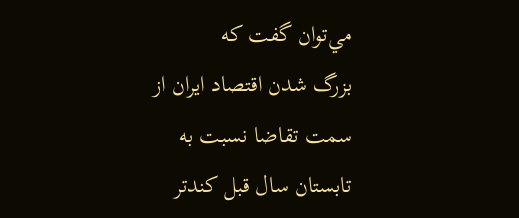مي‌توان گفت كه بزرگ ‌شدن اقتصاد ايران از سمت تقاضا نسبت به تابستان سال قبل كندتر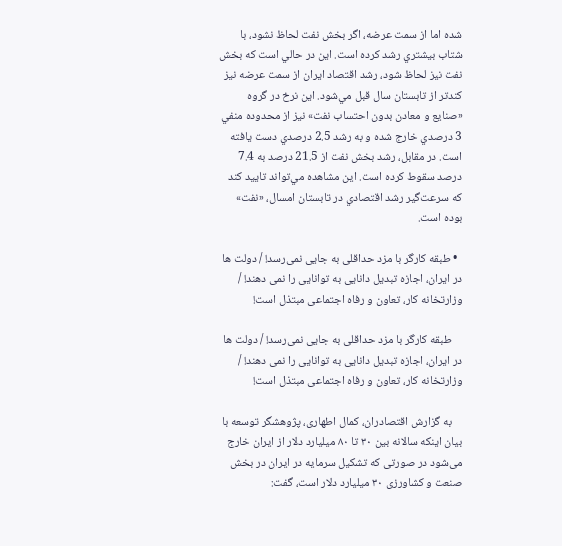شده اما از سمت عرضه، اگر بخش نفت لحاظ نشود، با شتاب بيشتري رشد كرده است. اين در حالي است كه بخش نفت نيز لحاظ شود، رشد اقتصاد ايران از سمت عرضه نيز كندتر از تابستان سال قبل مي‌شود. اين نرخ در گروه «صنايع و معادن بدون احتساب نفت» نيز از محدوده منفي 3 درصدي خارج شده و به رشد 2.5 درصدي دست يافته است. در مقابل، رشد بخش نفت از 21.5 درصد به 7.4 درصد سقوط كرده است. اين مشاهده مي‌تواند تاييد كند كه سرعت‌گير رشد اقتصادي در تابستان امسال، «نفت» بوده است.

  • طبقه کارگر با مزد حداقلی به جایی نمی‌رسد! / دولت ها در ایران، اجازه تبدیل دانایی به توانایی را نمی دهند! /  وزارتخانه کار، تعاون و رفاه اجتماعی مبتذل است!

    طبقه کارگر با مزد حداقلی به جایی نمی‌رسد! / دولت ها در ایران، اجازه تبدیل دانایی به توانایی را نمی دهند! /  وزارتخانه کار، تعاون و رفاه اجتماعی مبتذل است!

    به گزارش اقتصادران، کمال اطهاری، پژوهشگر توسعه با بیان اینکه سالانه بین ۳۰ تا ۸۰ میلیارد دلار از ایران خارج می‌شود در صورتی که تشکیل سرمایه در ایران در بخش صنعت و کشاورزی ۳۰ میلیارد دلار است، گفت: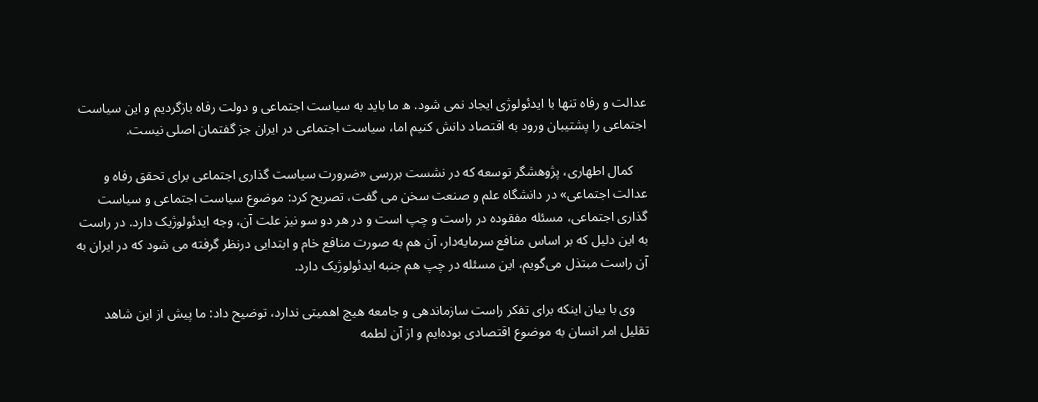عدالت و رفاه تنها با ایدئولوژی ایجاد نمی شود. ه ما باید به سیاست اجتماعی و دولت رفاه بازگردیم و این سیاست اجتماعی را پشتیبان ورود به اقتصاد دانش کنیم اما، سیاست اجتماعی در ایران جز گفتمان اصلی نیست.

    کمال اطهاری، پژوهشگر توسعه که در نشست بررسی «ضرورت سیاست گذاری اجتماعی برای تحقق رفاه و عدالت اجتماعی» در دانشگاه علم و صنعت سخن می گفت، تصریح کرد: موضوع سیاست اجتماعی و سیاست گذاری اجتماعی، مسئله مفقوده در راست و چپ است و در هر دو سو نیز علت آن، وجه ایدئولوژیک دارد. در راست به این دلیل که بر اساس منافع سرمایه‌دار، آن هم به صورت منافع خام و ابتدایی درنظر گرفته می شود که در ایران به آن راست مبتذل می‌گویم، این مسئله در چپ هم جنبه ایدئولوژیک دارد.

    وی با بیان اینکه برای تفکر راست سازماندهی و جامعه هیچ اهمیتی ندارد، توضیح داد: ما پیش از این شاهد تقلیل امر انسان به موضوع اقتصادی بوده‌ایم و از آن لطمه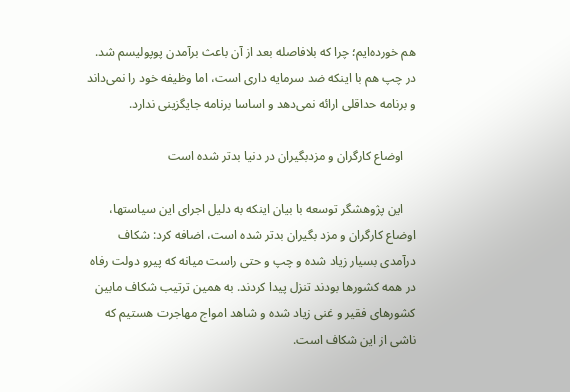هم خورده‌ایم؛ چرا که بلافاصله بعد از آن باعث برآمدن پوپولیسم شد. در چپ هم با اینکه ضد سرمایه داری است، اما وظیفه خود را نمی‌داند و برنامه حداقلی ارائه نمی‌دهد و اساسا برنامه جایگزینی ندارد.

    اوضاع کارگران و مزدبگیران در دنیا بدتر شده است

    این پژوهشگر توسعه با بیان اینکه به دلیل اجرای این سیاستها، اوضاع کارگران و مزد بگیران بدتر شده است، اضافه کرد: شکاف درآمدی بسیار زیاد شده و چپ و حتی راست میانه که پیرو دولت رفاه در همه کشورها بودند تنزل پیدا کردند. به همین ترتیب شکاف مابین کشورهای فقیر و غنی زیاد شده و شاهد امواج مهاجرت هستیم که ناشی از این شکاف است.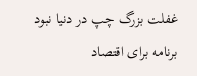غفلت بزرگ چپ در دنیا نبود برنامه برای اقتصاد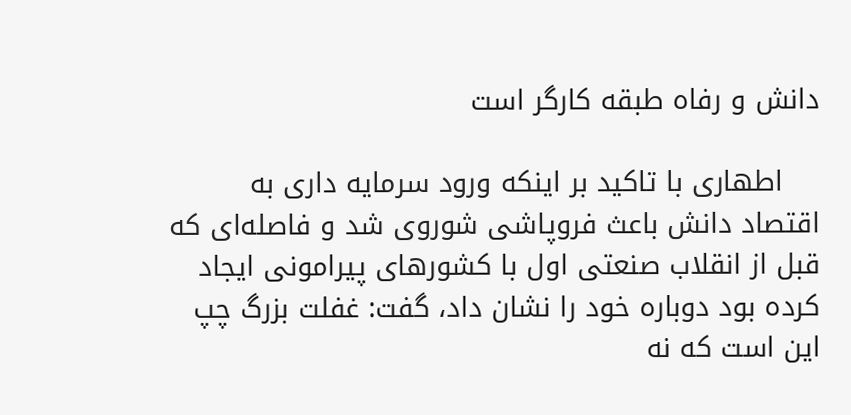دانش و رفاه طبقه کارگر است

    اطهاری با تاکید بر اینکه ورود سرمایه داری به اقتصاد دانش باعث فروپاشی شوروی شد و فاصله‌ای که قبل از انقلاب صنعتی اول با کشورهای پیرامونی ایجاد کرده بود دوباره خود را نشان داد، گفت: غفلت بزرگ چپ این است که نه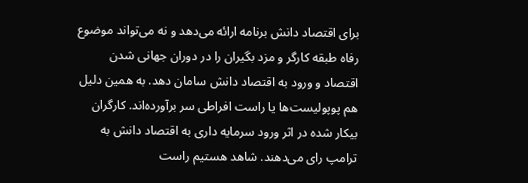برای اقتصاد دانش برنامه ارائه می‌دهد و نه می‌تواند موضوع رفاه طبقه کارگر و مزد بگیران را در دوران جهانی شدن اقتصاد و ورود به اقتصاد دانش سامان دهد. به همین دلیل هم پوپولیست‌ها یا راست افراطی سر برآورده‌اند. کارگران بیکار شده در اثر ورود سرمایه داری به اقتصاد دانش به ترامپ رای می‌دهند. شاهد هستیم راست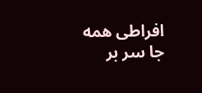افراطی همه جا سر بر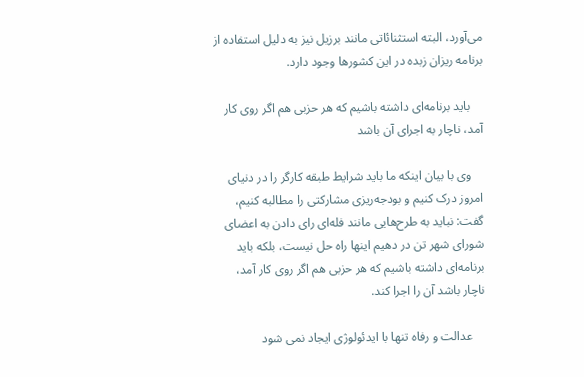می‌آورد، البته استثنائاتی مانند برزیل نیز به دلیل استفاده از برنامه ریزان زبده در این کشورها وجود دارد.

    باید برنامه‌ای داشته باشیم که هر حزبی هم اگر روی کار آمد، ناچار به اجرای آن باشد

    وی با بیان اینکه ما باید شرایط طبقه کارگر را در دنیای امروز درک کنیم و بودجه‌ریزی مشارکتی را مطالبه کنیم، گفت: نباید به طرح‌هایی مانند فله‌ای رای دادن به اعضای شورای شهر تن در دهیم اینها راه حل نیست، بلکه باید برنامه‌ای داشته باشیم که هر حزبی هم اگر روی کار آمد، ناچار باشد آن را اجرا کند.

    عدالت و رفاه تنها با ایدئولوژی ایجاد نمی شود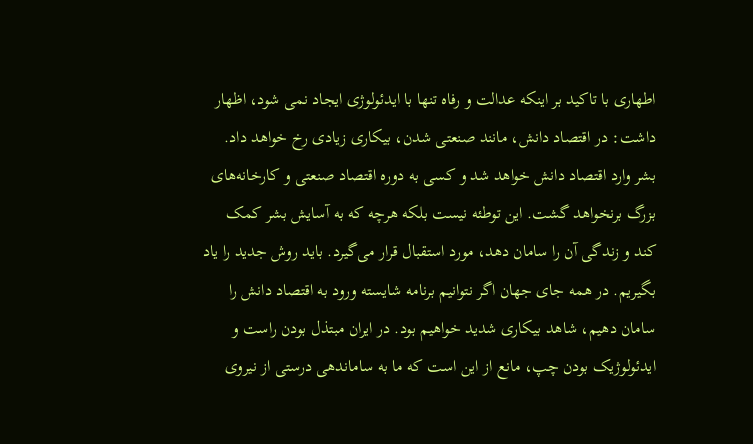اطهاری با تاکید بر اینکه عدالت و رفاه تنها با ایدئولوژی ایجاد نمی شود، اظهار داشت: در اقتصاد دانش، مانند صنعتی شدن، بیکاری زیادی رخ خواهد داد. بشر وارد اقتصاد دانش خواهد شد و کسی به دوره اقتصاد صنعتی و کارخانه‌های بزرگ برنخواهد گشت. این توطئه نیست بلکه هرچه که به آسایش بشر کمک کند و زندگی آن را سامان دهد، مورد استقبال قرار می‌گیرد. باید روش جدید را یاد بگیریم. در همه جای جهان اگر نتوانیم برنامه شایسته ورود به اقتصاد دانش را سامان دهیم، شاهد بیکاری شدید خواهیم بود. در ایران مبتذل بودن راست و ایدئولوژیک بودن چپ، مانع از این است که ما به ساماندهی درستی از نیروی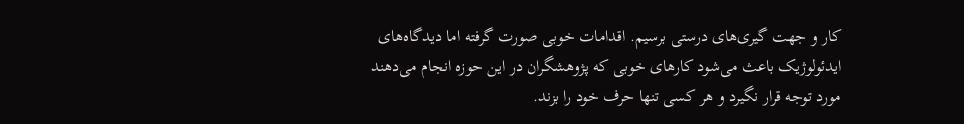کار و جهت گیری‌های درستی برسیم. اقدامات خوبی صورت گرفته اما دیدگاه‌های ایدئولوژیک باعث می‌شود کارهای خوبی که پژوهشگران در این حوزه انجام می‌دهند مورد توجه قرار نگیرد و هر کسی تنها حرف خود را بزند.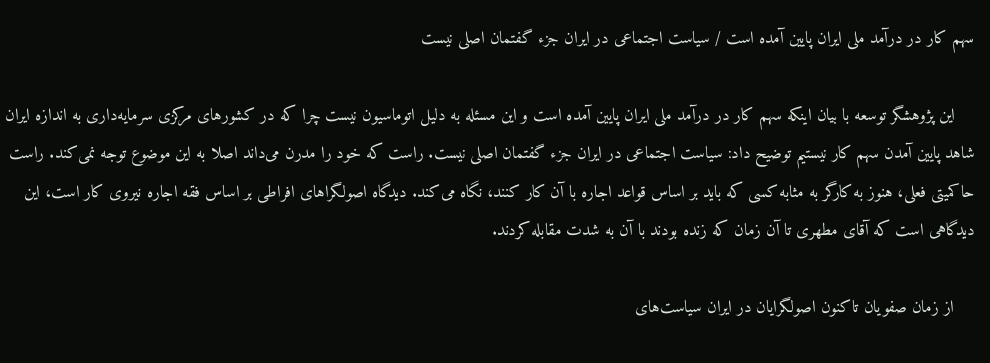سهم کار در درآمد ملی ایران پایین آمده است / سیاست اجتماعی در ایران جزء گفتمان اصلی نیست

    این پژوهشگر توسعه با بیان اینکه سهم کار در درآمد ملی ایران پایین آمده است و این مسئله به دلیل اتوماسیون نیست چرا که در کشورهای مرکزی سرمایه‌داری به اندازه ایران شاهد پایین آمدن سهم کار نیستیم توضیح داد: سیاست اجتماعی در ایران جزء گفتمان اصلی نیست. راست که خود را مدرن می‌داند اصلا به این موضوع توجه نمی‌کند. راست حاکمیتی فعلی، هنوز به کارگر به مثابه کسی که باید بر اساس قواعد اجاره با آن کار کنند، نگاه می‌کند. دیدگاه اصولگراهای افراطی بر اساس فقه اجاره نیروی کار است، این دیدگاهی است که آقای مطهری تا آن زمان که زنده بودند با آن به شدت مقابله کردند.

    از زمان صفویان تاکنون اصولگرایان در ایران سیاست‌های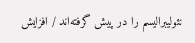نئولیبرالیسم را در پیش گرفته‌اند / افزایش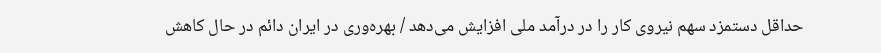حداقل دستمزد سهم نیروی کار را در درآمد ملی افزایش می‌دهد / بهره‌وری در ایران دائم در حال کاهش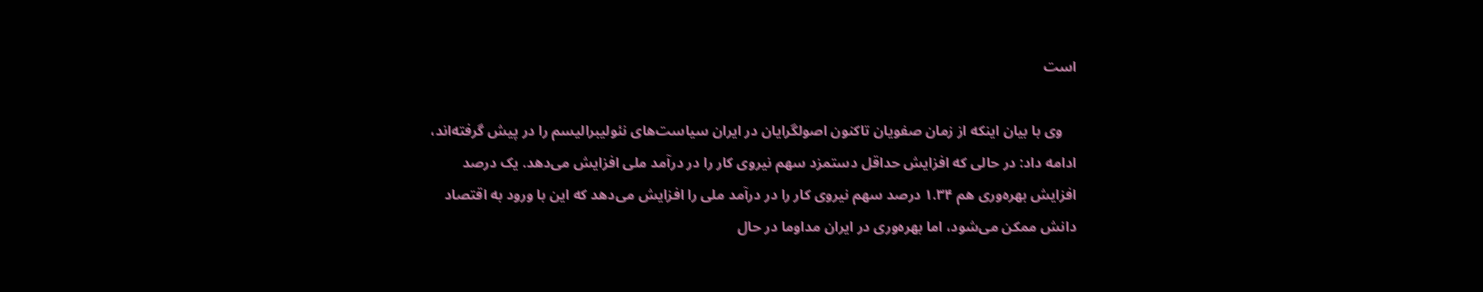است

    وی با بیان اینکه از زمان صفویان تاکنون اصولگرایان در ایران سیاست‌های نئولیبرالیسم را در پیش گرفته‌اند، ادامه داد: در حالی که افزایش حداقل دستمزد سهم نیروی کار را در درآمد ملی افزایش می‌دهد. یک درصد افزایش بهره‌وری هم ۱.۳۴ درصد سهم نیروی کار را در درآمد ملی را افزایش می‌دهد که این با ورود به اقتصاد دانش ممکن می‌شود، اما بهره‌وری در ایران مداوما در حال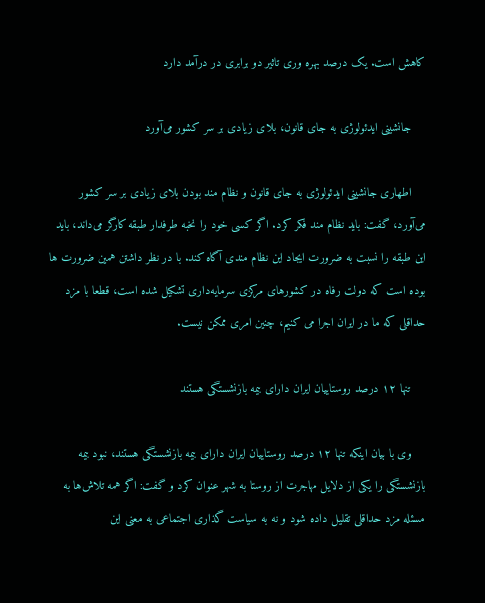کاهش است. یک درصد بهره وری تاثیر دو برابری در درآمد دارد

    جانشینی ایدئولوژی به جای قانون، بلای زیادی بر سر کشور می‌آورد

    اطهاری جانشینی ایدئولوژی به جای قانون و نظام مند بودن بلای زیادی بر سر کشور می‌آورد، گفت: باید نظام مند فکر کرد. اگر کسی خود را نخبه طرفدار طبقه کارگر می‌داند، باید این طبقه را نسبت به ضرورت ایجاد این نظام مندی آگاه کند. با در نظر داشتن همین ضرورت ها بوده است که دولت رفاه در کشورهای مرکزی سرمایه‌داری تشکیل شده است، قطعا با مزد حداقلی که ما در ایران اجرا می کنیم، چنین امری ممکن نیست.

    تنها ۱۲ درصد روستاییان ایران دارای بیمه بازنشستگی هستند

    وی با بیان اینکه تنها ۱۲ درصد روستاییان ایران دارای بیمه بازنشستگی هستند، نبود بیمه بازنشستگی را یکی از دلایل مهاجرت از روستا به شهر عنوان کرد و گفت: اگر همه تلاش‌ها به مسئله مزد حداقلی تقلیل داده شود و نه به سیاست گذاری اجتماعی به معنی این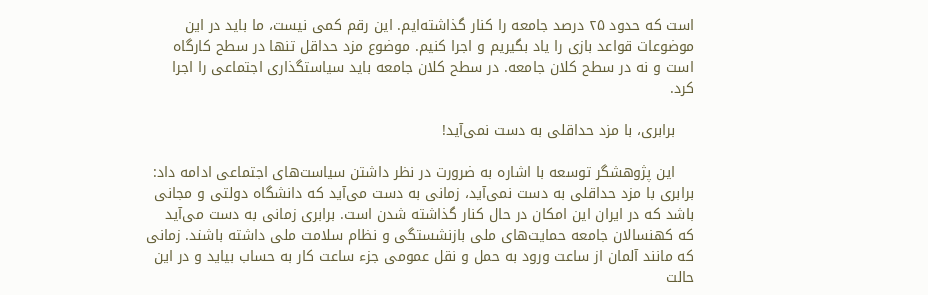است که حدود ۲۵ درصد جامعه را کنار گذاشته‌ایم. این رقم کمی نیست، ما باید در این موضوعات قواعد بازی را یاد بگیریم و اجرا کنیم. موضوع مزد حداقل تنها در سطح کارگاه است و نه در سطح کلان جامعه. در سطح کلان جامعه باید سیاستگذاری اجتماعی را اجرا کرد.

    برابری، با مزد حداقلی به دست نمی‌آید!

    این پژوهشگر توسعه با اشاره به ضرورت در نظر داشتن سیاست‌های اجتماعی ادامه داد: برابری با مزد حداقلی به دست نمی‌آید، زمانی به دست می‌آید که دانشگاه دولتی و مجانی باشد که در ایران این امکان در حال کنار گذاشته شدن است. برابری زمانی به دست می‌آید که کهنسالان جامعه حمایت‌های ملی بازنشستگی و نظام سلامت ملی داشته باشند. زمانی که مانند آلمان از ساعت ورود به حمل و نقل عمومی جزء ساعت کار به حساب بیاید و در این حالت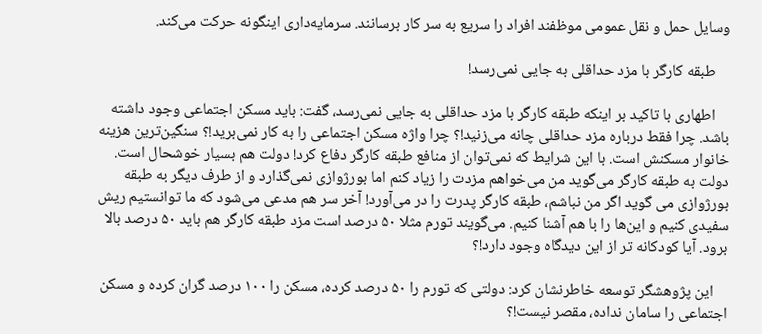وسایل حمل و نقل عمومی موظفند افراد را سریع به سر کار برسانند. سرمایه‌داری اینگونه حرکت می‌کند.

    طبقه کارگر با مزد حداقلی به جایی نمی‌رسد!

    اطهاری با تاکید بر اینکه طبقه کارگر با مزد حداقلی به جایی نمی‌رسد، گفت: باید مسکن اجتماعی وجود داشته باشد. چرا فقط درباره مزد حداقلی چانه می‌زنید!؟ چرا واژه مسکن اجتماعی را به کار نمی‌برید!؟ سنگین‌ترین هزینه خانوار مسکنش است. با این شرایط که نمی‌توان از منافع طبقه کارگر دفاع کرد! دولت هم بسیار خوشحال است. دولت به طبقه کارگر می‌گوید من می‌خواهم مزدت را زیاد کنم اما بورژوازی نمی‌گذارد و از طرف دیگر به طبقه بورژوازی ‌می گوید اگر من نباشم، طبقه کارگر پدرت را در می‌آورد! آخر سر هم مدعی می‌شود که ما توانستیم ریش سفیدی کنیم و این‌ها را با هم آشنا کنیم. می‌گویند تورم مثلا ۵۰ درصد است مزد طبقه کارگر هم باید ۵۰ درصد بالا برود. آیا کودکانه تر از این دیدگاه وجود دارد!؟

    این پژوهشگر توسعه خاطرنشان کرد: دولتی که تورم را ۵۰ درصد کرده، مسکن را ۱۰۰ درصد گران کرده و مسکن اجتماعی را سامان نداده، مقصر نیست!؟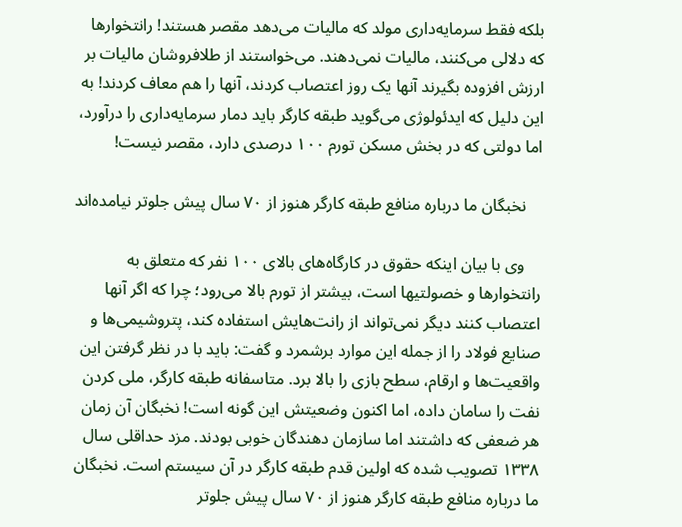بلکه فقط سرمایه‌داری مولد که مالیات می‌دهد مقصر هستند! رانتخوارها که دلالی می‌کنند، مالیات نمی‌دهند. می‌خواستند از طلافروشان مالیات بر ارزش افزوده بگیرند آنها یک روز اعتصاب کردند، آنها را هم معاف کردند! به این دلیل که ایدئولوژی می‌گوید طبقه کارگر باید دمار سرمایه‌داری را درآورد، اما دولتی که در بخش مسکن تورم ۱۰۰ درصدی دارد، مقصر نیست!

    نخبگان ما درباره منافع طبقه کارگر هنوز از ۷۰ سال پیش جلوتر نیامده‌اند

    وی با بیان اینکه حقوق در کارگاه‌های بالای ۱۰۰ نفر که متعلق به رانتخوارها و خصولتیها است، بیشتر از تورم بالا می‌رود؛ چرا که اگر آنها اعتصاب کنند دیگر نمی‌تواند از رانت‌هایش استفاده کند، پتروشیمی‌ها و صنایع فولاد را از جمله این موارد برشمرد و گفت: باید با در نظر گرفتن این واقعیت‌ها و ارقام، سطح بازی را بالا برد. متاسفانه طبقه کارگر، ملی کردن نفت را سامان داده، اما اکنون وضعیتش این گونه است! نخبگان آن زمان هر ضعفی که داشتند اما سازمان دهندگان خوبی بودند. مزد حداقلی سال ۱۳۳۸ تصویب شده که اولین قدم طبقه کارگر در آن سیستم است. نخبگان ما درباره منافع طبقه کارگر هنوز از ۷۰ سال پیش جلوتر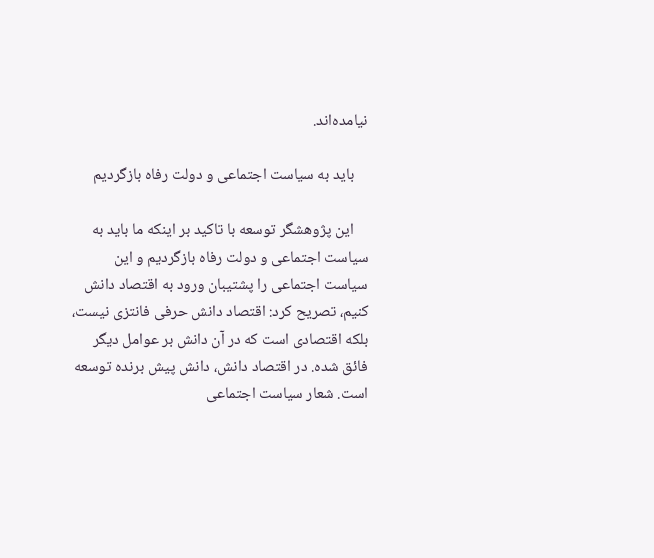نیامده‌اند.

    باید به سیاست اجتماعی و دولت رفاه بازگردیم

    این پژوهشگر توسعه با تاکید بر اینکه ما باید به سیاست اجتماعی و دولت رفاه بازگردیم و این سیاست اجتماعی را پشتیبان ورود به اقتصاد دانش کنیم، تصریح کرد: اقتصاد دانش حرفی فانتزی نیست، بلکه اقتصادی است که در آن دانش بر عوامل دیگر فائق شده. در اقتصاد دانش، دانش پیش برنده توسعه است. شعار سیاست اجتماعی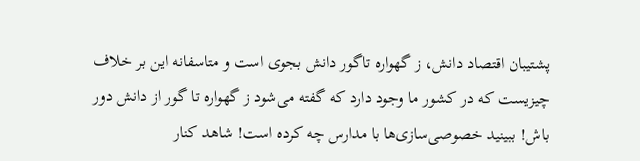پشتیبان اقتصاد دانش، ز گهواره تاگور دانش بجوی است و متاسفانه این بر خلاف چیزیست که در کشور ما وجود دارد که گفته می‌شود ز گهواره تا گور از دانش دور باش! ببینید خصوصی‌سازی‌ها با مدارس چه کرده است! شاهد کنار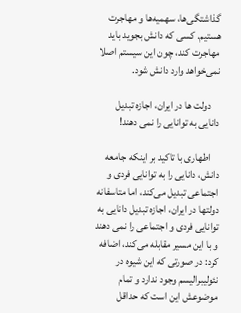گذاشتگی‌ها، سهمیه‌ها و مهاجرت هستیم. کسی که دانش بجوید باید مهاجرت کند، چون این سیستم اصلا نمی‌خواهد وارد دانش شود.

    دولت ها در ایران، اجازه تبدیل دانایی به توانایی را نمی دهند!

    اطهاری با تاکید بر اینکه جامعه دانش، دانایی را به توانایی فردی و اجتماعی تبدیل می‌کند، اما متاسفانه دولتها در ایران، اجازه تبدیل دانایی به توانایی فردی و اجتماعی را نمی دهند و با این مسیر مقابله می‌کند، اضافه کرد: در صورتی که این شیوه در نئولیبرالیسم وجود ندارد و تمام موضوعش این است که حداقل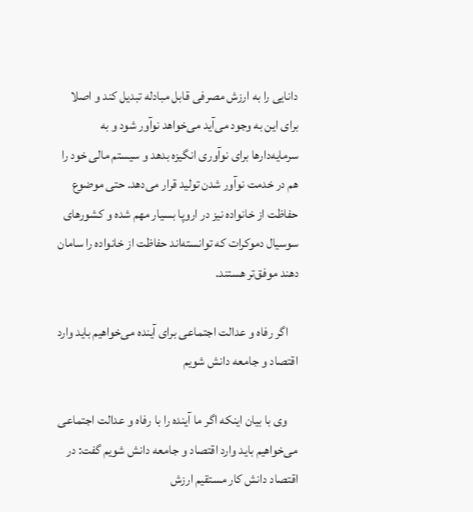دانایی را به ارزش مصرفی قابل مبادله تبدیل کند و اصلا برای این به وجود می‌آید می‌خواهد نوآور شود و به سرمایه‌دارها برای نوآوری انگیزه بدهد و سیستم مالی خود را هم در خدمت نوآور شدن تولید قرار می‌دهد. حتی موضوع حفاظت از خانواده نیز در اروپا بسیار مهم شده و کشورهای سوسیال دموکرات که توانسته‌اند حفاظت از خانواده را سامان دهند موفق‌تر هستند.

    اگر رفاه و عدالت اجتماعی برای آینده می‌خواهیم باید وارد اقتصاد و جامعه دانش شویم

    وی با بیان اینکه اگر ما آینده را با رفاه و عدالت اجتماعی می‌خواهیم باید وارد اقتصاد و جامعه دانش شویم گفت: در اقتصاد دانش کار مستقیم ارزش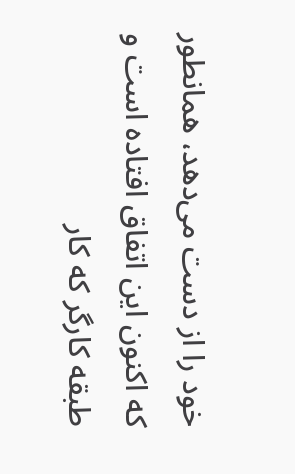خود را از دست می‌دهد، همانطور که اکنون این اتفاق افتاده است و طبقه کارگر که کار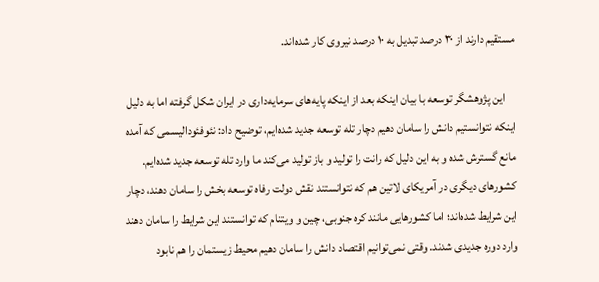مستقیم دارند از ۳۰ درصد تبدیل به ۱۰ درصد نیروی کار شده‌اند.

    این پژوهشگر توسعه با بیان اینکه بعد از اینکه پایه‌های سرمایه‌داری در ایران شکل گرفته اما به دلیل اینکه نتوانستیم دانش را سامان دهیم دچار تله توسعه جدید شده‌ایم، توضیح داد: نئوفئودالیسمی که آمده مانع گسترش شده و به این دلیل که رانت را تولید و باز تولید می‌کند ما وارد تله توسعه جدید شده‌ایم. کشورهای دیگری در آمریکای لاتین هم که نتوانستند نقش دولت رفاه توسعه بخش را سامان دهند، دچار این شرایط شده‌اند؛ اما کشورهایی مانند کره جنوبی، چین و ویتنام که توانستند این شرایط را سامان دهند وارد دوره جدیدی شدند. وقتی نمی‌توانیم اقتصاد دانش را سامان دهیم محیط زیستمان را هم نابود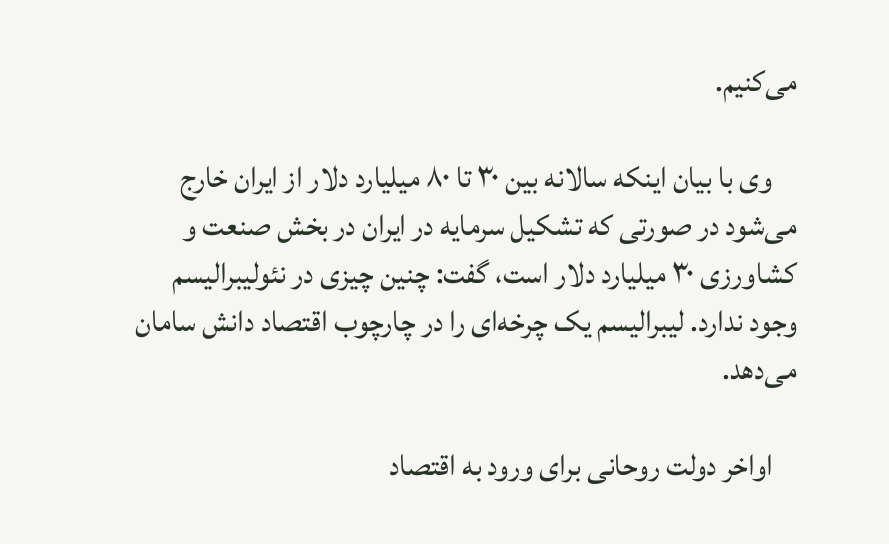می‌کنیم.

    وی با بیان اینکه سالانه بین ۳۰ تا ۸۰ میلیارد دلار از ایران خارج می‌شود در صورتی که تشکیل سرمایه در ایران در بخش صنعت و کشاورزی ۳۰ میلیارد دلار است، گفت: چنین چیزی در نئولیبرالیسم وجود ندارد. لیبرالیسم یک چرخه‌ای را در چارچوب اقتصاد دانش سامان می‌دهد.

    اواخر دولت روحانی برای ورود به اقتصاد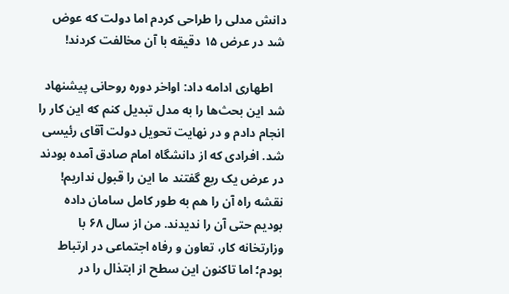دانش مدلی را طراحی کردم اما دولت که عوض شد در عرض ۱۵ دقیقه با آن مخالفت کردند!

    اطهاری ادامه داد: اواخر دوره روحانی پیشنهاد شد این بحث‌ها را به مدل تبدیل کنم که این کار را انجام دادم و در نهایت تحویل دولت آقای رئیسی شد. افرادی که از دانشگاه امام صادق آمده بودند در عرض یک ربع گفتند ما این را قبول نداریم! نقشه راه آن را هم به طور کامل سامان داده بودیم حتی آن را ندیدند. من از سال ۶۸ با وزارتخانه کار، تعاون و رفاه اجتماعی در ارتباط بودم؛ اما تاکنون این سطح از ابتذال را در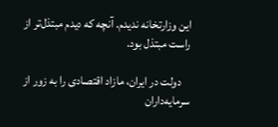این وزارتخانه ندیدم. آنچه که دیدم مبتذل‌تر از راست مبتذل بود.

    دولت در ایران، مازاد اقتصادی را به زور از سرمایه‌داران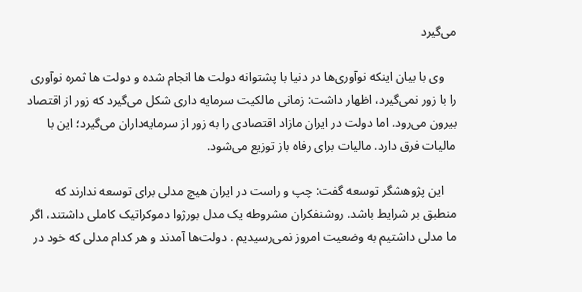می‌گیرد

    وی با بیان اینکه نوآوری‌ها در دنیا با پشتوانه دولت‌ ها انجام شده و دولت ها ثمره نوآوری را با زور نمی‌گیرد، اظهار داشت: زمانی مالکیت سرمایه داری شکل می‌گیرد که زور از اقتصاد بیرون می‌رود. اما دولت در ایران مازاد اقتصادی را به زور از سرمایه‌داران می‌گیرد؛ این با مالیات فرق دارد. مالیات برای رفاه باز توزیع می‌شود.

    این پژوهشگر توسعه گفت: چپ و راست در ایران هیچ مدلی برای توسعه ندارند که منطبق بر شرایط باشد. روشنفکران مشروطه یک مدل بورژوا دموکراتیک کاملی داشتند، اگر ما مدلی داشتیم به وضعیت امروز نمی‌رسیدیم . دولت‌ها آمدند و هر کدام مدلی که خود در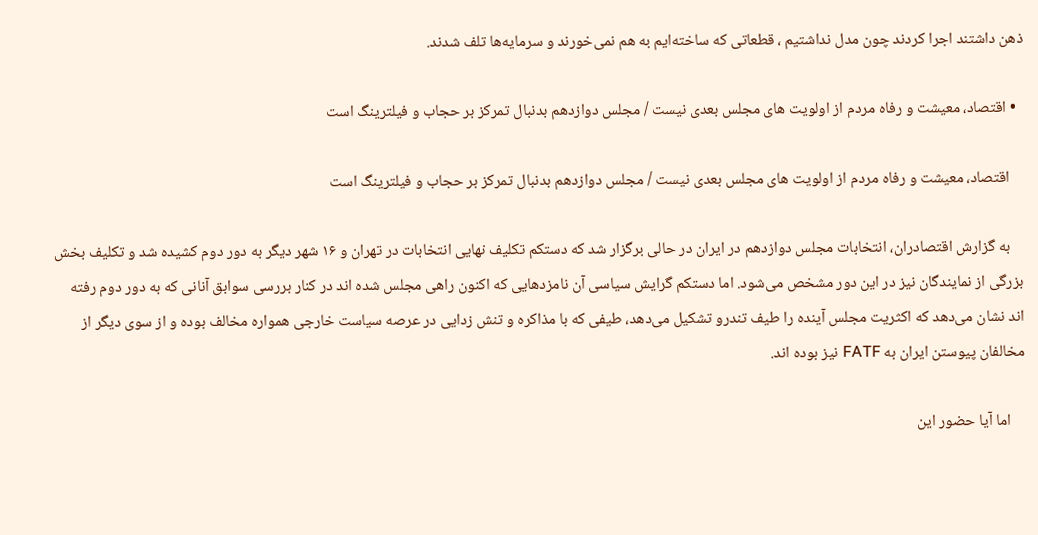ذهن داشتند اجرا کردند چون مدل نداشتیم ، قطعاتی که ساخته‌ایم به هم نمی‌خورند و سرمایه‌ها تلف شدند.

  • اقتصاد، معیشت و رفاه مردم از اولویت های مجلس بعدی نیست / مجلس دوازدهم بدنبال تمرکز بر حجاب و فیلترینگ است

    اقتصاد، معیشت و رفاه مردم از اولویت های مجلس بعدی نیست / مجلس دوازدهم بدنبال تمرکز بر حجاب و فیلترینگ است

    به گزارش اقتصادران، انتخابات مجلس دوازدهم در ایران در حالی برگزار شد که دستکم تکلیف نهایی انتخابات در تهران و ۱۶ شهر دیگر به دور دوم کشیده شد و تکلیف بخش بزرگی از نمایندگان نیز در این دور مشخص می‌شود. اما دستکم گرایش سیاسی آن نامزد‌هایی که اکنون راهی مجلس شده اند در کنار بررسی سوابق آنانی که به دور دوم رفته اند نشان می‌دهد که اکثریت مجلس آینده را طیف تندرو تشکیل می‌دهد، طیفی که با مذاکره و تنش زدایی در عرصه سیاست خارجی همواره مخالف بوده و از سوی دیگر از مخالفان پیوستن ایران به FATF نیز بوده اند.

    اما آیا حضور این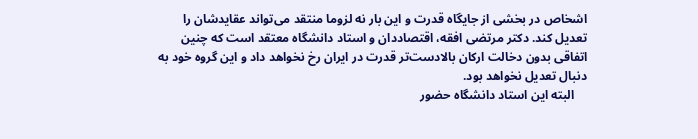اشخاص در بخشی از جایگاه قدرت و این بار نه لزوما منتقد می‌تواند عقایدشان را تعدیل کند. دکتر مرتضی افقه، اقتصاددان و استاد دانشگاه معتقد است که چنین اتفاقی بدون دخالت ارکان بالادست‌تر قدرت در ایران رخ نخواهد داد و این گروه خود به دنبال تعدیل نخواهد بود.
    البته این استاد دانشگاه حضور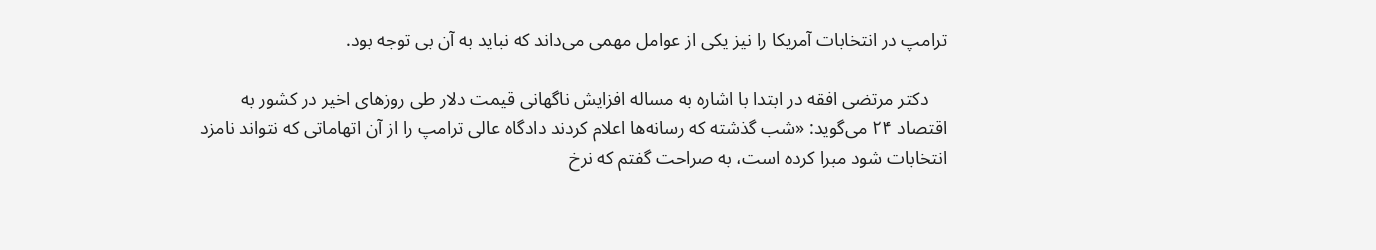ترامپ در انتخابات آمریکا را نیز یکی از عوامل مهمی می‌داند که نباید به آن بی توجه بود.

    دکتر مرتضی افقه در ابتدا با اشاره به مساله افزایش ناگهانی قیمت دلار طی روز‌های اخیر در کشور به اقتصاد ۲۴ می‌گوید: «شب گذشته که رسانه‌ها اعلام کردند دادگاه عالی ترامپ را از آن اتهاماتی که نتواند نامزد انتخابات شود مبرا کرده است، به صراحت گفتم که نرخ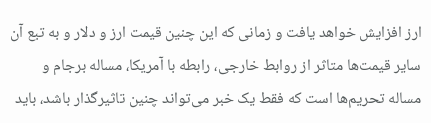ارز افزایش خواهد یافت و زمانی که این چنین قیمت ارز و دلار و به تبع آن سایر قیمت‌ها متاثر از روابط خارجی، رابطه با آمریکا، مساله برجام و مساله تحریم‌ها است که فقط یک خبر می‌تواند چنین تاثیرگذار باشد، باید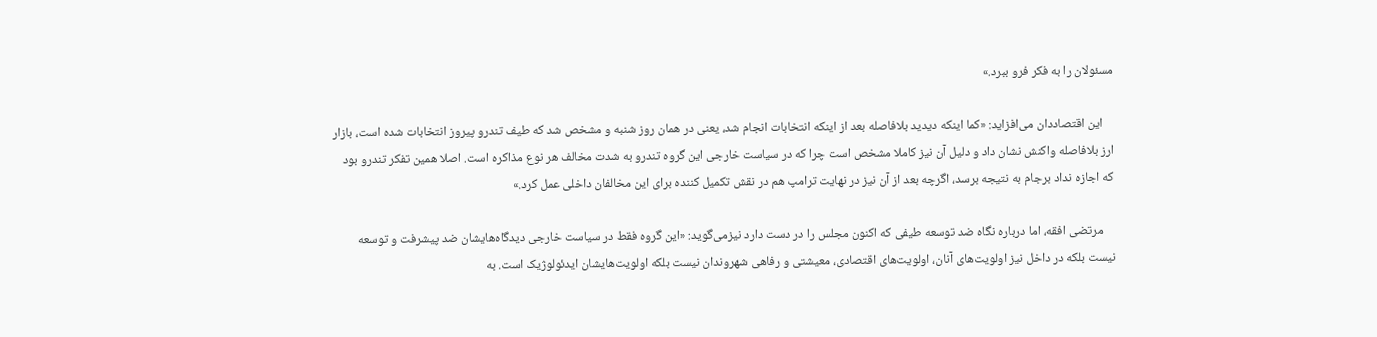مسئولان را به فکر فرو ببرد.»

    این اقتصاددان می‌افزاید: «کما اینکه دیدید بلافاصله بعد از اینکه انتخابات انجام شد، یعنی در همان روز شنبه و مشخص شد که طیف تندرو پیروز انتخابات شده است، بازار ارز بلافاصله واکنش نشان داد و دلیل آن نیز کاملا مشخص است چرا که در سیاست خارجی این گروه تندرو به شدت مخالف هر نوع مذاکره است. اصلا همین تفکر تندرو بود که اجازه نداد برجام به نتیجه برسد، اگرچه بعد از آن نیز در نهایت ترامپ هم در نقش تکمیل کننده برای این مخالفان داخلی عمل کرد.»

    مرتضی افقه، اما درباره نگاه ضد توسعه طیفی که اکنون مجلس را در دست دارد نیزمی‌گوید: «این گروه فقط در سیاست خارجی دیدگاه‌هایشان ضد پیشرفت و توسعه نیست بلکه در داخل نیز اولویت‌های آنان، اولویت‌های اقتصادی، معیشتی و رفاهی شهروندان نیست بلکه اولویت‌هایشان ایدئولوژیک است. به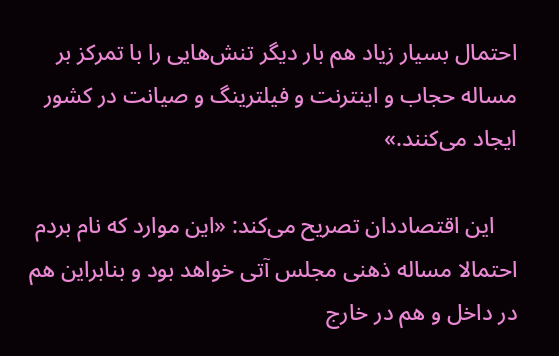احتمال بسیار زیاد هم بار دیگر تنش‌هایی را با تمرکز بر مساله حجاب و اینترنت و فیلترینگ و صیانت در کشور ایجاد می‌کنند.»

    این اقتصاددان تصریح می‌کند: «این موارد که نام بردم احتمالا مساله ذهنی مجلس آتی خواهد بود و بنابراین هم در داخل و هم در خارج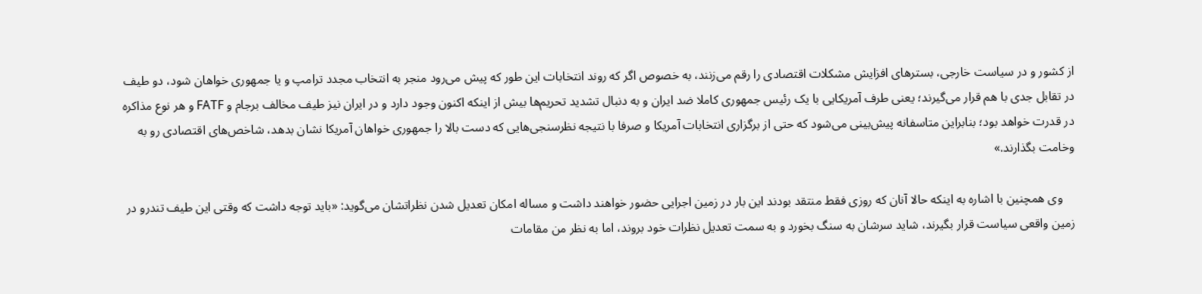از کشور و در سیاست خارجی، بستر‌های افزایش مشکلات اقتصادی را رقم می‌زنند، به خصوص اگر که روند انتخابات این طور که پیش می‌رود منجر به انتخاب مجدد ترامپ و یا جمهوری خواهان شود، دو طیف در تقابل جدی با هم قرار می‌گیرند؛ یعنی طرف آمریکایی با یک رئیس جمهوری کاملا ضد ایران و به دنبال تشدید تحریم‌ها بیش از اینکه اکنون وجود دارد و در ایران نیز طیف مخالف برجام و FATF و هر نوع مذاکره در قدرت خواهد بود؛ بنابراین متاسفانه پیش‌بینی می‌شود که حتی از برگزاری انتخابات آمریکا و صرفا با نتیجه نظرسنجی‌هایی که دست بالا را جمهوری خواهان آمریکا نشان بدهد، شاخص‌های اقتصادی رو به وخامت بگذارند.»

    وی همچنین با اشاره به اینکه حالا آنان که روزی فقط منتقد بودند این بار در زمین اجرایی حضور خواهند داشت و مساله امکان تعدیل شدن نظراتشان می‌گوید: «باید توجه داشت که وقتی این طیف تندرو در زمین واقعی سیاست قرار بگیرند، شاید سرشان به سنگ بخورد و به سمت تعدیل نظرات خود بروند، اما به نظر من مقامات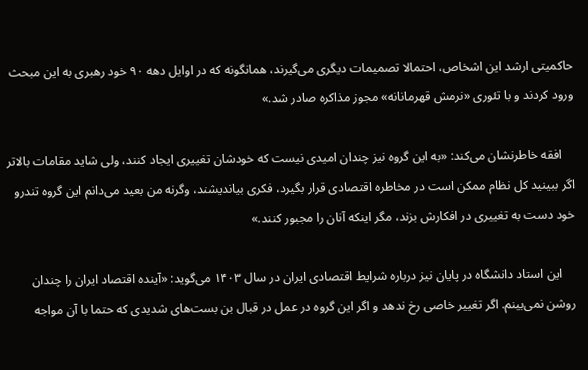حاکمیتی ارشد این اشخاص، احتمالا تصمیمات دیگری می‌گیرند، همانگونه که در اوایل دهه ۹۰ خود رهبری به این مبحث ورود کردند و با تئوری «نرمش قهرمانانه» مجوز مذاکره صادر شد.»

    افقه خاطرنشان می‌کند: «به این گروه نیز چندان امیدی نیست که خودشان تغییری ایجاد کنند، ولی شاید مقامات بالاتر اگر ببینید کل نظام ممکن است در مخاطره اقتصادی قرار بگیرد، فکری بیاندیشند، وگرنه من بعید می‌دانم این گروه تندرو خود دست به تغییری در افکارش بزند، مگر اینکه آنان را مجبور کنند.»

    این استاد دانشگاه در پایان نیز درباره شرایط اقتصادی ایران در سال ۱۴۰۳ می‌گوید: «آینده اقتصاد ایران را چندان روشن نمی‌بینم. اگر تغییر خاصی رخ ندهد و اگر این گروه در عمل در قبال بن بست‌های شدیدی که حتما با آن مواجه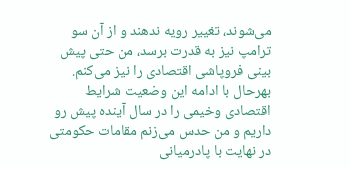می‌شوند، تغییر رویه ندهند و از آن سو ترامپ نیز به قدرت برسد، من حتی پیش بینی فروپاشی اقتصادی را نیز می‌کنم. بهرحال با ادامه این وضعیت شرایط اقتصادی وخیمی را در سال آینده پیش رو داریم و من حدس می‌زنم مقامات حکومتی در نهایت با پادرمیانی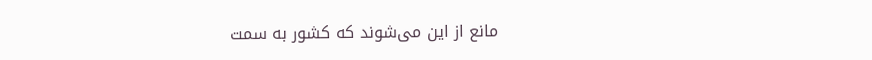مانع از این می‌شوند که کشور به سمت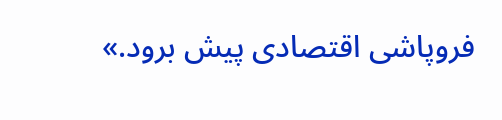فروپاشی اقتصادی پیش برود.»